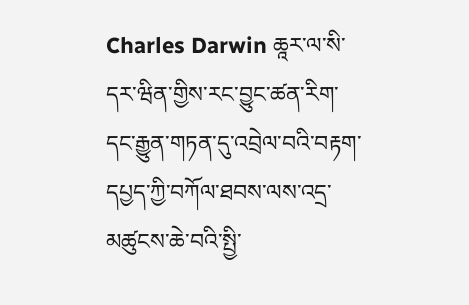Charles Darwin ཆཱར་ལ་སི་ དར་ཝིན་གྱིས་རང་བྱུང་ཚན་རིག་དང་རྒྱུན་གཏན་དུ་འབྲེལ་བའི་བརྟག་དཔྱད་ཀྱི་བཀོལ་ཐབས་ལས་འདྲ་མཚུངས་ཆེ་བའི་སྤྱི་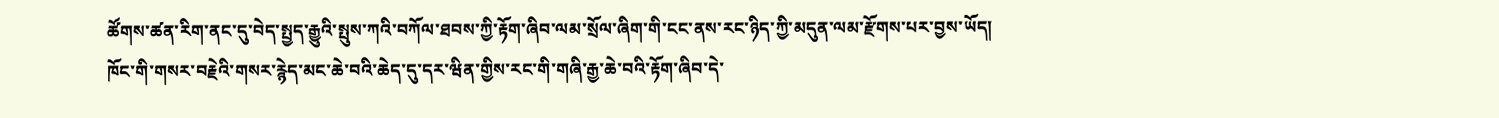ཚོགས་ཚན་རིག་ནང་དུ་བེད་སྤྱད་རྒྱུའི་སྤུས་ཀའི་བཀོལ་ཐབས་ཀྱི་རྟོག་ཞིབ་ལམ་སྲོལ་ཞིག་གི་ངང་ནས་རང་ཉིད་ཀྱི་མདུན་ལམ་རྫོགས་པར་བྱས་ཡོད། ཁོང་གི་གསར་བརྗེའི་གསར་རྙེད་མང་ཆེ་བའི་ཆེད་དུ་དར་ཝིན་གྱིས་རང་གི་གཞི་རྒྱ་ཆེ་བའི་རྟོག་ཞིབ་དེ་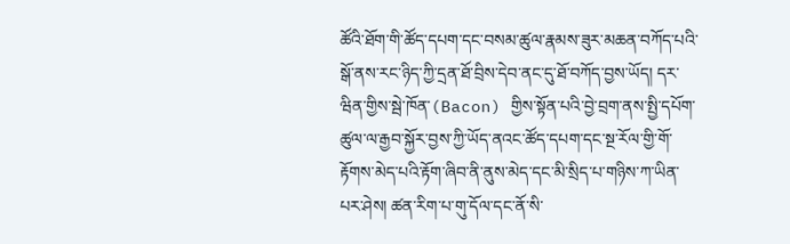ཚོའི་ཐོག་གི་ཚོད་དཔག་དང་བསམ་ཚུལ་རྣམས་ཟུར་མཆན་བཀོད་པའི་སྒོ་ནས་རང་ཉིད་ཀྱི་དྲན་ཐོ་བྲིས་དེབ་ནང་དུ་ཐོ་བཀོད་བྱས་ཡོད། དར་ཝིན་གྱིས་སྦེ་ཁོན་(Bacon) གྱིས་སྟོན་པའི་བྱེ་བྲག་ནས་སྤྱི་དཔོག་ཚུལ་ལ་རྒྱབ་སྐྱོར་བྱས་ཀྱི་ཡོད་ནའང་ཚོད་དཔག་དང་སྔ་རོལ་གྱི་གོ་རྟོགས་མེད་པའི་རྟོག་ཞིབ་ནི་ནུས་མེད་དང་མི་སྲིད་པ་གཉིས་ཀ་ཡིན་པར་ཤེས། ཚན་རིག་པ་གུ་དོལ་དང་ནོ་སི་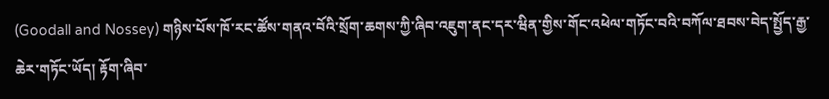(Goodall and Nossey) གཉིས་པོས་ཁོ་རང་ཚོས་གནའ་བོའི་སྲོག་ཆགས་ཀྱི་ཞིབ་འཇུག་ནང་དར་ཝིན་གྱིས་གོང་འཕེལ་གཏོང་བའི་བཀོལ་ཐབས་བེད་སྤྱོད་རྒྱ་ཆེར་གཏོང་ཡོད། རྟོག་ཞིབ་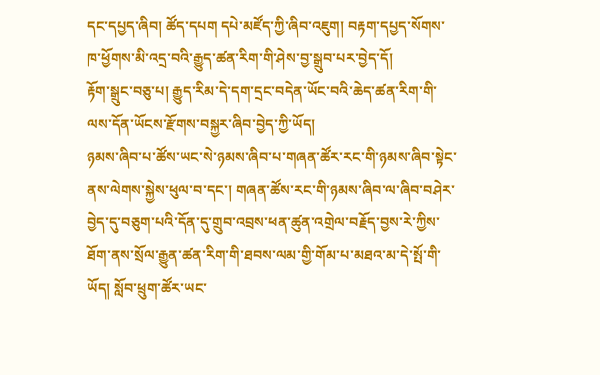དང་དཔྱད་ཞིབ། ཚོད་དཔག དཔེ་མཛོད་ཀྱི་ཞིབ་འཇུག། བརྟག་དཔྱད་སོགས་ཁ་ཕྱོགས་མི་འདྲ་བའི་རྒྱུད་ཚན་རིག་གི་ཤེས་བྱ་སྒྲུབ་པར་བྱེད་དོ།
རྟོག་སྒྲུང་བཅུ་པ། རྒྱུད་རིམ་དེ་དག་དྲང་བདེན་ཡོང་བའི་ཆེད་ཚན་རིག་གི་ལས་དོན་ཡོངས་རྫོགས་བསྐྱར་ཞིབ་བྱེད་ཀྱི་ཡོད།
ཉམས་ཞིབ་པ་ཚོས་ཡང་སེ་ཉམས་ཞིབ་པ་གཞན་ཚོར་རང་གི་ཉམས་ཞིབ་སྟེང་ནས་ལེགས་སྐྱེས་ཕུལ་བ་དང་། གཞན་ཚོས་རང་གི་ཉམས་ཞིབ་ལ་ཞིབ་བཤེར་བྱེད་དུ་བཅུག་པའི་དོན་དུ་གྲུབ་འབྲས་ཕན་ཚུན་འགྲེལ་བརྗོད་བྱས་རེ་ཀྱིས་ཐོག་ནས་སྲོལ་རྒྱུན་ཚན་རིག་གི་ཐབས་ལམ་གྱི་གོམ་པ་མཐའ་མ་དེ་སྤོ་གི་ཡོད། སློབ་ཕྲུག་ཚོར་ཡང་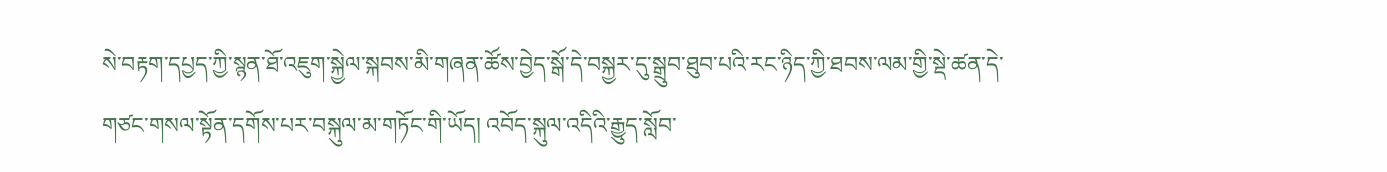སེ་བརྟག་དཔྱད་ཀྱི་སྙན་ཐོ་འཇུག་སྐྱེལ་སྐབས་མི་གཞན་ཚོས་བྱེད་སྒོ་དེ་བསྐྱར་དུ་སྒྲུབ་ཐུབ་པའི་རང་ཉིད་ཀྱི་ཐབས་ལམ་གྱི་སྡེ་ཚན་དེ་གཙང་གསལ་སྟོན་དགོས་པར་བསྐུལ་མ་གཏོང་གི་ཡོད། འབོད་སྐུལ་འདིའི་རྒྱུད་སློབ་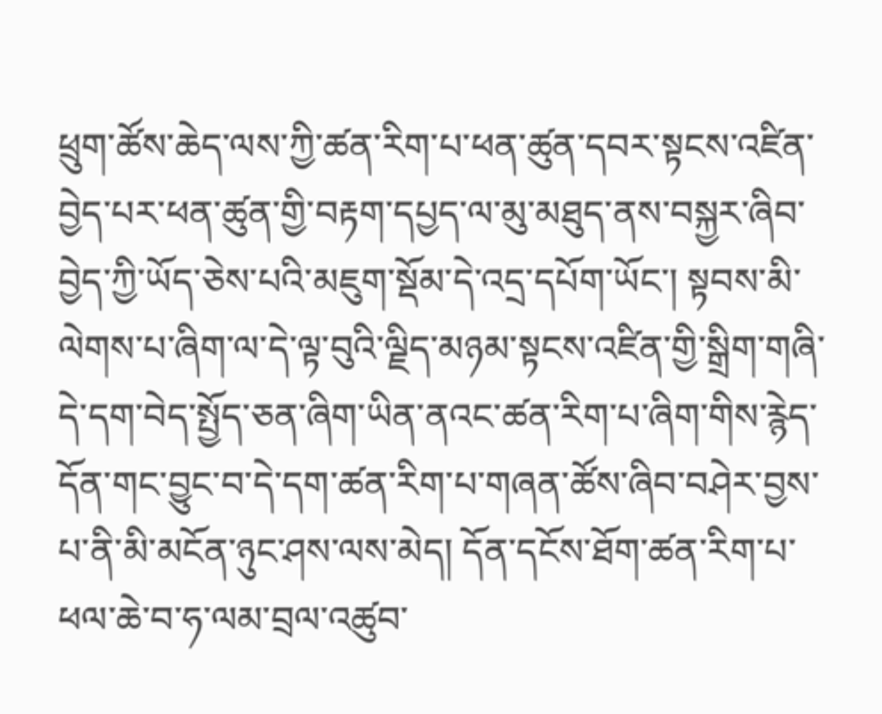ཕྲུག་ཚོས་ཆེད་ལས་ཀྱི་ཚན་རིག་པ་ཕན་ཚུན་དབར་སྟངས་འཛིན་བྱེད་པར་ཕན་ཚུན་གྱི་བརྟག་དཔྱད་ལ་མུ་མཐུད་ནས་བསྐྱར་ཞིབ་བྱེད་ཀྱི་ཡོད་ཅེས་པའི་མཇུག་སྡོམ་དེ་འདྲ་དཔོག་ཡོང་། སྟབས་མི་ལེགས་པ་ཞིག་ལ་དེ་ལྟ་བུའི་ལྗིད་མཉམ་སྟངས་འཛིན་གྱི་སྒྲིག་གཞི་དེ་དག་བེད་སྤྱོད་ཅན་ཞིག་ཡིན་ནའང་ཚན་རིག་པ་ཞིག་གིས་རྙེད་དོན་གང་བྱུང་བ་དེ་དག་ཚན་རིག་པ་གཞན་ཚོས་ཞིབ་བཤེར་བྱས་པ་ནི་མི་མངོན་ཉུང་ཤས་ལས་མེད། དོན་དངོས་ཐོག་ཚན་རིག་པ་ཕལ་ཆེ་བ་ཧ་ལམ་བྲལ་འཚུབ་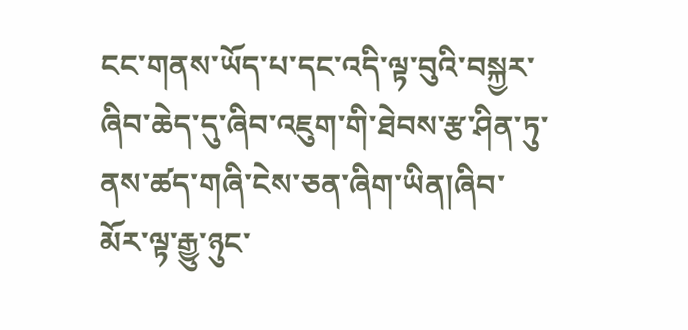ངང་གནས་ཡོད་པ་དང་འདི་ལྟ་བུའི་བསྐྱར་ཞིབ་ཆེད་དུ་ཞིབ་འཇུག་གི་ཐེབས་རྩ་ཤིན་ཏུ་ནས་ཚད་གཞི་ངེས་ཅན་ཞིག་ཡིན།ཞིབ་མོར་ལྟ་རྒྱུ་ཉུང་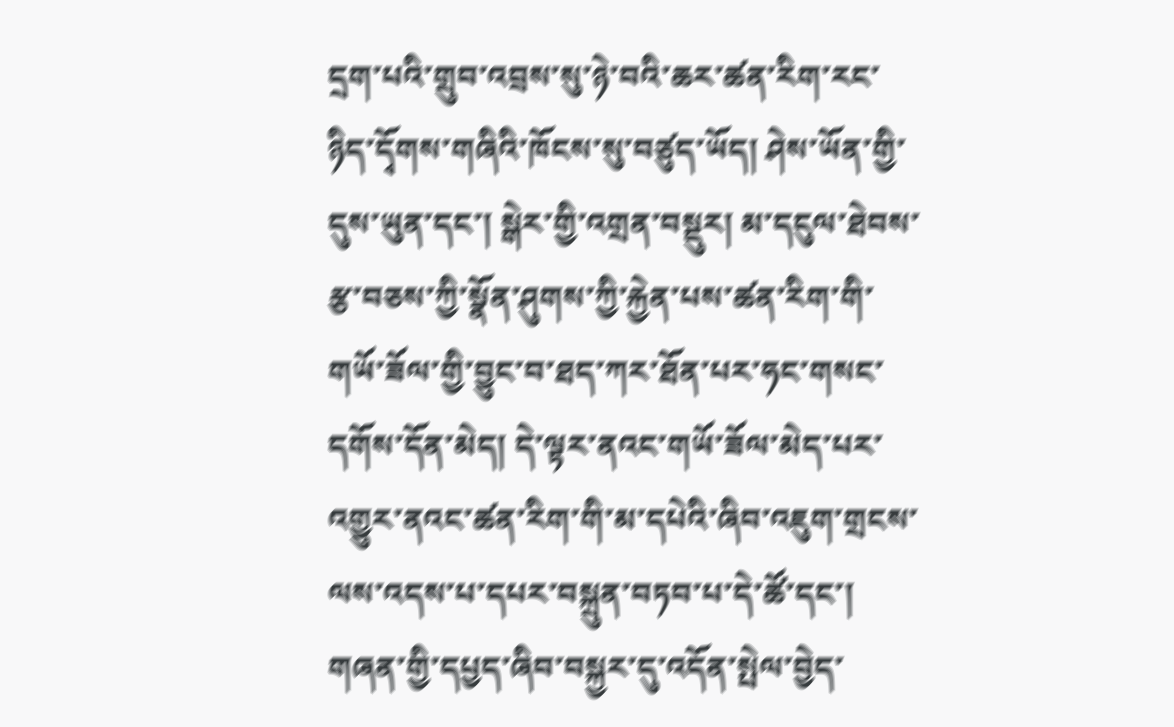དྲག་པའི་གྲུབ་འབྲས་སུ་ཉེ་བའི་ཆར་ཚན་རིག་རང་ཉིད་དྭོགས་གཞིའི་ཁོངས་སུ་བཙུད་ཡོད། ཤེས་ཡོན་གྱི་དུས་ཡུན་དང་། སྒེར་གྱི་འགྲན་བསྡུར། མ་དངུལ་ཐེབས་རྩ་བཅས་ཀྱི་སྣོན་ཤུགས་ཀྱི་རྐྱེན་པས་ཚན་རིག་གི་གཡོ་ཟོལ་གྱི་བྱུང་བ་ཐད་ཀར་ཐོན་པར་ཧང་གསང་དགོས་དོན་མེད། དེ་ལྟར་ནའང་གཡོ་ཟོལ་མེད་པར་འགྱུར་ནའང་ཚན་རིག་གི་མ་དཔེའི་ཞིབ་འཇུག་གྲངས་ལས་འདས་པ་དཔར་བསྐྲུན་བཏབ་པ་དེ་ཚོ་དང་། གཞན་གྱི་དཔྱད་ཞིབ་བསྐྱར་དུ་འདོན་སྤེལ་བྱེད་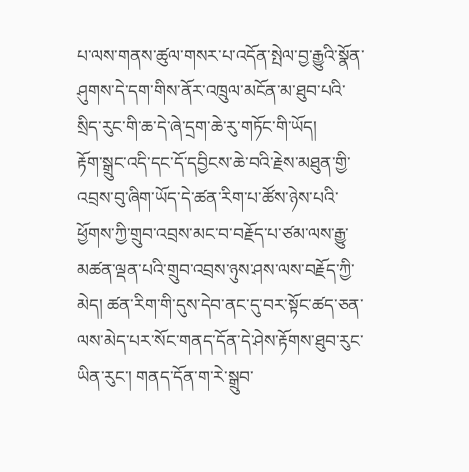པ་ལས་གནས་ཚུལ་གསར་པ་འདོན་སྤེལ་བྱ་རྒྱུའི་སྣོན་ཤུགས་དེ་དག་གིས་ནོར་འཁྲུལ་མངོན་མ་ཐུབ་པའི་སྲིད་རུང་གི་ཆ་དེ་ཞེ་དྲག་ཆེ་རུ་གཏོང་གི་ཡོད།
རྟོག་སྒྲུང་འདི་དང་དོ་དབྱིངས་ཆེ་བའི་རྗེས་མཐུན་གྱི་འབྲས་བུ་ཞིག་ཡོད་དེ་ཚན་རིག་པ་ཚོས་ཉེས་པའི་ཕྱོགས་ཀྱི་གྲུབ་འབྲས་མང་བ་བརྗོད་པ་ཙམ་ལས་རྒྱུ་མཚན་ལྡན་པའི་གྲུབ་འབྲས་ཉུས་ཤས་ལས་བརྗོད་ཀྱི་མེད། ཚན་རིག་གི་དུས་དེབ་ནང་དུ་བར་སྟོང་ཚད་ཅན་ལས་མེད་པར་སོང་གནད་དོན་དེ་ཤེས་རྟོགས་ཐུབ་རུང་ཡིན་རུང་། གནད་དོན་ག་རེ་སྒྲུབ་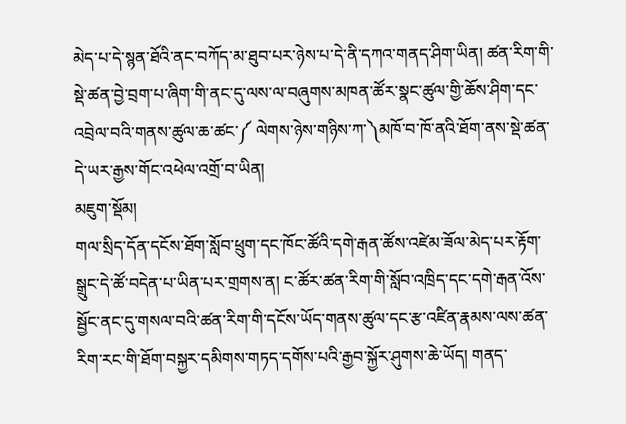མེད་པ་དེ་སྙན་ཐོའི་ནང་བཀོད་མ་ཐུབ་པར་ཉེས་པ་དེ་ནི་དཀའ་གནད་ཤིག་ཡིན། ཚན་རིག་གི་སྡེ་ཚན་བྱེ་བྲག་པ་ཞིག་གི་ནང་དུ་ལས་ལ་བཞུགས་མཁན་ཚོར་སྣང་ཚུལ་གྱི་ཆོས་ཤིག་དང་འབྲེལ་བའི་གནས་ཚུལ་ཆ་ཚང་༼ ལེགས་ཉེས་གཉིས་ཀ་༽མཁོ་བ་ཁོ་ནའི་ཐོག་ནས་སྡེ་ཚན་དེ་ཡར་རྒྱས་གོང་འཕེལ་འགྲོ་བ་ཡིན།
མཇུག་སྡོམ།
གལ་སྲིད་དོན་དངོས་ཐོག་སློབ་ཕྲུག་དང་ཁོང་ཚོའི་དགེ་རྒན་ཚོས་འཛེམ་ཟོལ་མེད་པར་རྟོག་སྒྲུང་དེ་ཚོ་བདེན་པ་ཡིན་པར་གྲགས་ན། ང་ཚོར་ཚན་རིག་གི་སློབ་འཁྲིད་དང་དགེ་རྒན་འོས་སྦྱོང་ནང་དུ་གསལ་བའི་ཚན་རིག་གི་དངོས་ཡོད་གནས་ཚུལ་དང་རྩ་འཛིན་རྣམས་ལས་ཚན་རིག་རང་གི་ཐོག་བསྐྱར་དམིགས་གཏད་དགོས་པའི་རྒྱབ་སྐྱོར་ཤུགས་ཆེ་ཡོད། གནད་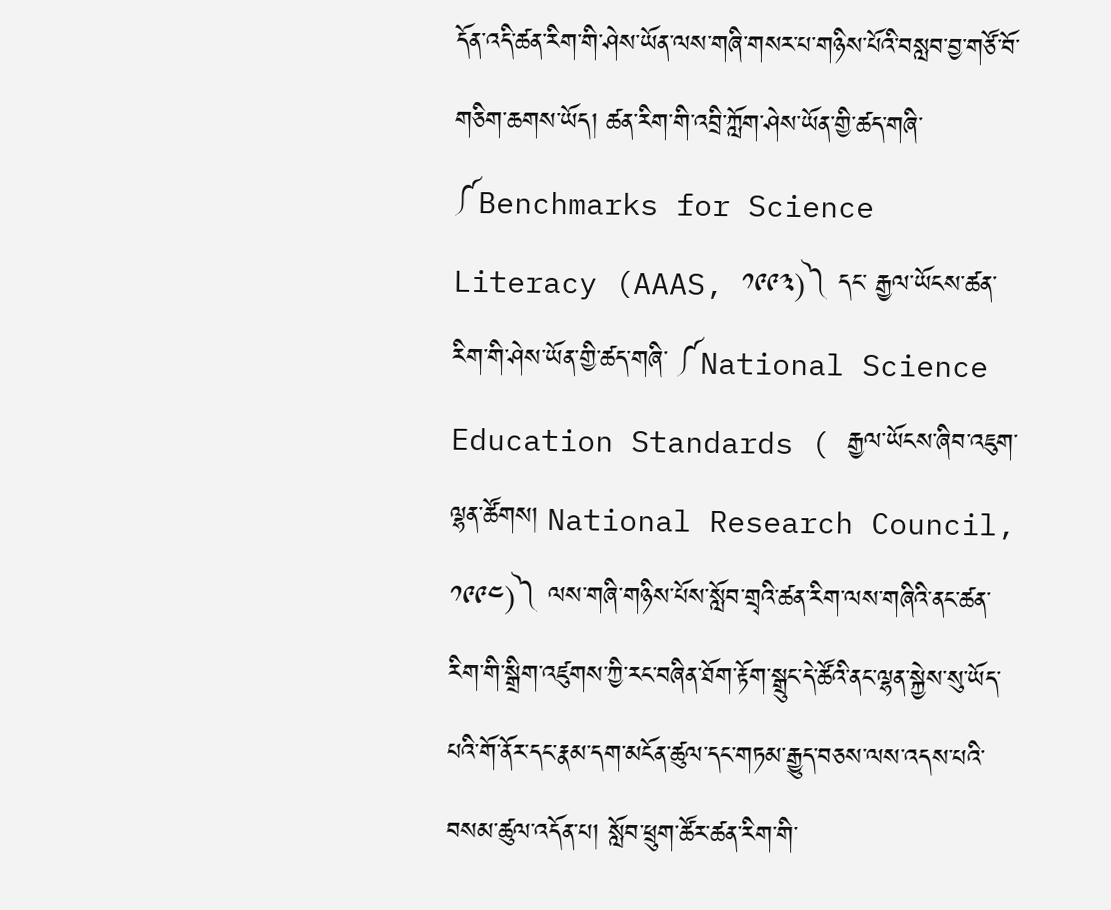དོན་འདི་ཚན་རིག་གི་ཤེས་ཡོན་ལས་གཞི་གསར་པ་གཉིས་པོའི་བསླབ་བྱ་གཙོ་བོ་གཅིག་ཆགས་ཡོད། ཚན་རིག་གི་འབྲི་ཀློག་ཤེས་ཡོན་གྱི་ཚད་གཞི་ ༼Benchmarks for Science Literacy (AAAS, ༡༩༩༣)༽ དང་ རྒྱལ་ཡོངས་ཚན་རིག་གི་ཤེས་ཡོན་གྱི་ཚད་གཞི་ ༼National Science Education Standards ( རྒྱལ་ཡོངས་ཞིབ་འཇུག་ལྷན་ཚོགས། National Research Council, ༡༩༩༤)༽ ལས་གཞི་གཉིས་པོས་སློབ་གྲྭའི་ཚན་རིག་ལས་གཞིའི་ནང་ཚན་རིག་གི་སྒྲིག་འཛུགས་ཀྱི་རང་བཞིན་ཐོག་རྟོག་སྒྲུང་དེ་ཚོའི་ནང་ལྷན་སྐྱེས་སུ་ཡོད་པའི་གོ་ནོར་དང་རྣམ་དག་མངོན་ཚུལ་དང་གཏམ་རྒྱུད་བཅས་ལས་འདས་པའི་བསམ་ཚུལ་འདོན་པ། སློབ་ཕྲུག་ཚོར་ཚན་རིག་གི་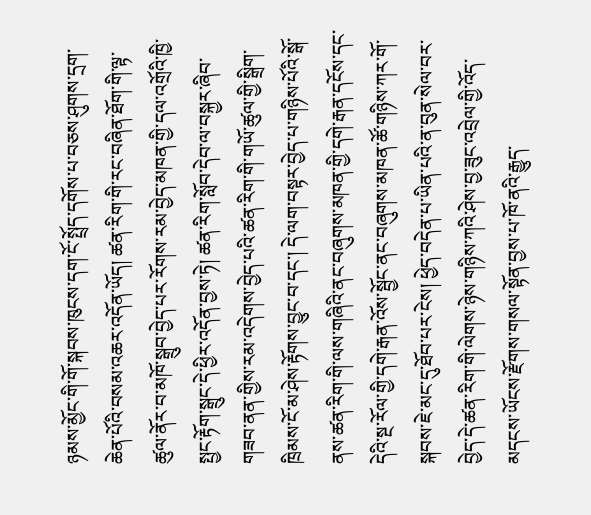ཉམས་མྱོང་གི་གོ་སྐབས་ཁུངས་དག་ངོ་སྤྲོད་དགོས་པ་བཅས་ཤུགས་དྲག་ཆེན་པོའི་བསམ་འཆར་འདོན་ཡོད། ཚན་རིག་གི་རང་བཞིན་ཐོག་གི་ལྟ་ཚུལ་ནོར་བ་མཁོ་སྒྲུབ་བྱེད་པར་རོགས་རམ་བྱེད་མཁན་གྱི་དལ་འགྲོའི་ཁྱི་སྤྱང་རྟོག་སྒྲུང་དེ་ཕྱིར་འདོན་བྱས་ཏེ། ཚན་རིག་སློབ་དེབ་ལ་བསྐྱར་ཞིབ་གཟབ་ནན་གྱིས་རམ་འདེགས་བྱེད་པའི་ཚན་རིག་གི་གཡོ་ཚུལ་གྱི་སྒྲིག་ཁྲིམས་ངོ་མ་ཤེས་རྟོགས་བྱུང་བ་དང་། དེ་ལག་བསྟར་བྱེད་པ་གཉིས་པོའི་སྒོ་ནས་ཚན་རིག་གི་ལས་གཞིའི་ནང་བཞུགས་མཁན་གྱི་དགེ་རྒན་དངོས་དང་དེའི་སྔ་རོལ་གྱི་དགེ་རྒན་འོས་སྦྱོང་ནང་བཞུགས་མཁན་ཚོ་གཉིས་ཀར་གོ་སྐབས་ཇེ་མང་དུ་ཐོབ་པར་ངེས། ཕྱེད་བདེན་པ་ཡིན་པའི་ན་བུན་སེལ་བར་བྱེད་དེ་ཚན་རིག་གི་ལེགས་ཉེས་གཉིས་ཀའི་ཤེས་བྱ་ཟུང་འབྲེལ་གྱི་འོད་མདངས་ཡོངས་རྫོགས་གསལ་སྟོན་བྱས་པ་ཁོ་ནའི་རྒྱུད་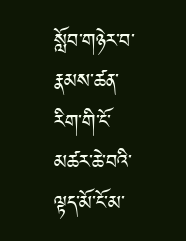སློབ་གཉེར་བ་རྣམས་ཚན་རིག་གི་ངོ་མཚར་ཆེ་བའི་ལྟད་མོ་ངོ་མ་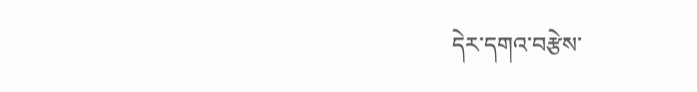དེར་དགའ་བརྩེས་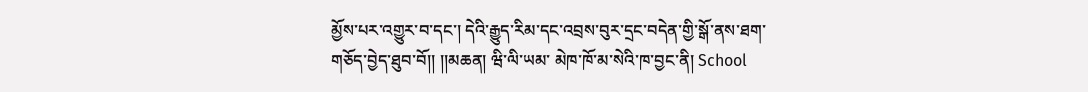མྱོས་པར་འགྱུར་བ་དང་། དེའི་རྒྱུད་རིམ་དང་འབྲས་བུར་དྲང་བདེན་གྱི་སྒོ་ནས་ཐག་གཅོད་བྱེད་ཐུབ་བོ།། །།མཆན། ཝི་ལི་ཡམ་ མེཁ་ཁོ་མ་སེའི་ཁ་བྱང་ནི། School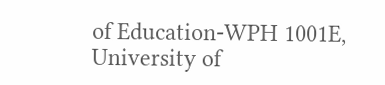of Education-WPH 1001E, University of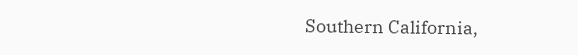Southern California,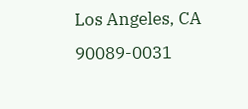Los Angeles, CA 90089-0031